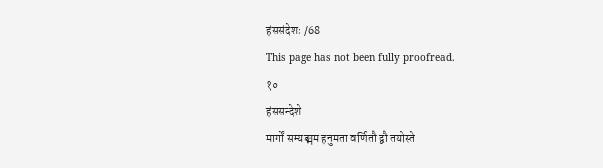हंससंदेशः /68
This page has not been fully proofread.
१०
हंससन्देशे
मार्गों सम्यङ्मम हनुमता वर्णितौ द्वौ तयोस्ते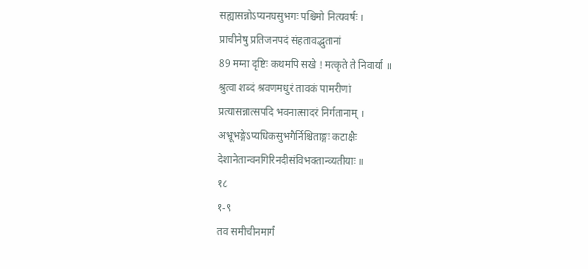सह्यासन्नोऽप्यनघसुभगः पश्चिमो नित्यवर्षः ।
प्राचीनेषु प्रतिजनपदं संहतावद्भुतानां
89 मग्ना दृष्टिः कथमपि सखे ! मत्कृते ते निवार्या ॥
श्रुत्वा शब्दं श्रवणमधुरं तावकं पामरीणां
प्रत्यासन्नात्सपदि भवनात्सादरं निर्गतानाम् ।
अभ्रूभङ्गेऽप्यधिकसुभगैर्निश्चिताङ्गः कटाक्षैः
देशानेतान्वनगिरिनदीसंविभक्तान्व्यतीयाः ॥
१८
१-९
तव समीचीनमार्गं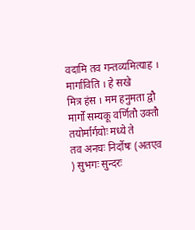वदामि तव गन्तव्यमित्याह । मार्गाविति । हे सखे
मित्र हंस । मम हनुमता द्वौ मार्गों सम्यकू वर्णितौ उक्तौ तयोर्मार्गयोः मध्ये ते
तव अनघः निर्दोषः (अतएव ) सुभगः सुन्दरः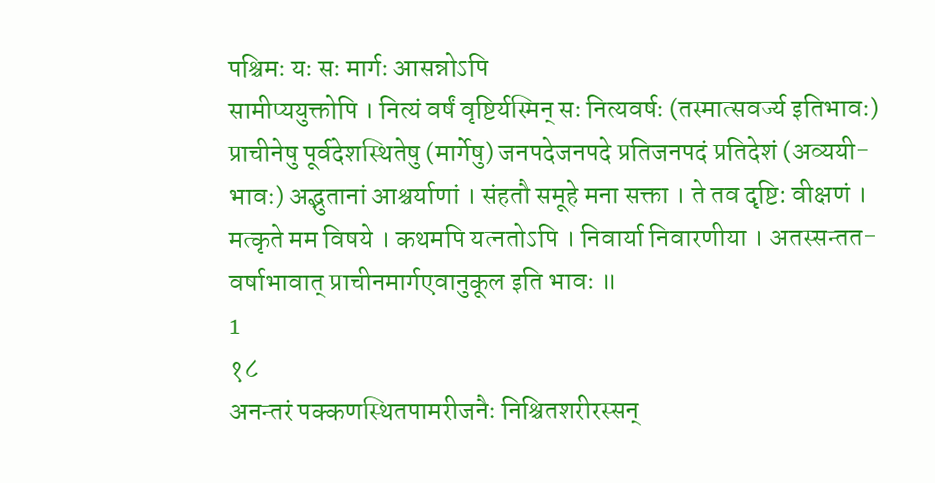पश्चिमः यः सः मार्गः आसन्नोऽपि
सामीप्ययुक्तोपि । नित्यं वर्षं वृष्टिर्यस्मिन् सः नित्यवर्षः (तस्मात्सवर्ज्य इतिभावः)
प्राचीनेषु पूर्वदेशस्थितेषु (मार्गेषु) जनपदेजनपदे प्रतिजनपदं प्रतिदेशं (अव्ययी-
भावः) अद्भुतानां आश्चर्याणां । संहतौ समूहे मना सक्ता । ते तव दृष्टि: वीक्षणं ।
मत्कृते मम विषये । कथमपि यत्नतोऽपि । निवार्या निवारणीया । अतस्सन्तत-
वर्षाभावात् प्राचीनमार्गएवानुकूल इति भावः ॥
1
१८
अनन्तरं पक्कणस्थितपामरीजनैः निश्चितशरीरस्सन्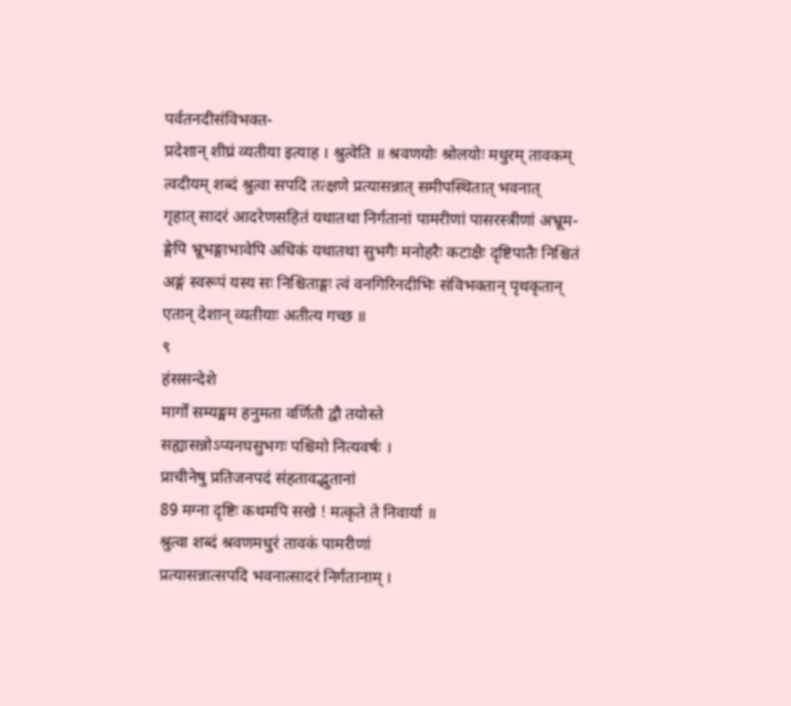पर्वतनदीसंविभक्त-
प्रदेशान् शीघ्रं व्यतीया इत्याह । श्रुत्वेति ॥ श्रवणयोः श्रोलयोः मधुरम् तावकम्
त्वदीयम् शब्दं श्रुत्वा सपदि तत्क्षणे प्रत्यासन्नात् समीपस्थितात् भवनात्
गृहात् सादरं आदरेणसहितं यथातथा निर्गतानां पामरीणां पासरस्त्रीणां अभ्रूम-
ङ्गेपि भ्रूभङ्गाभावेपि अधिकं यथातथा सुभगैः मनोहरैः कटाक्षैः दृष्टिपातैः निश्चितं
अङ्गं स्वरूपं यस्य सः निश्चिताङ्गः त्वं वनगिरिनदीभिः संविभक्तान् पृथकृतान्
एतान् देशान् व्यतीयाः अतीत्य गच्छ ॥
९
हंससन्देशे
मार्गों सम्यङ्मम हनुमता वर्णितौ द्वौ तयोस्ते
सह्यासन्नोऽप्यनघसुभगः पश्चिमो नित्यवर्षः ।
प्राचीनेषु प्रतिजनपदं संहतावद्भुतानां
89 मग्ना दृष्टिः कथमपि सखे ! मत्कृते ते निवार्या ॥
श्रुत्वा शब्दं श्रवणमधुरं तावकं पामरीणां
प्रत्यासन्नात्सपदि भवनात्सादरं निर्गतानाम् ।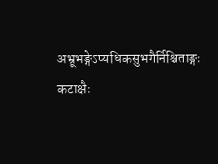अभ्रूभङ्गेऽप्यधिकसुभगैर्निश्चिताङ्गः कटाक्षैः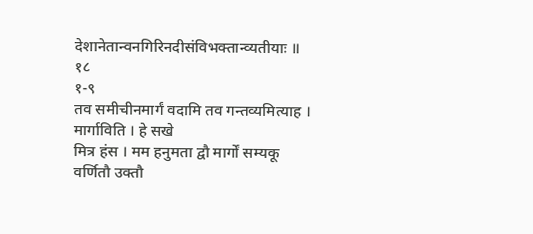देशानेतान्वनगिरिनदीसंविभक्तान्व्यतीयाः ॥
१८
१-९
तव समीचीनमार्गं वदामि तव गन्तव्यमित्याह । मार्गाविति । हे सखे
मित्र हंस । मम हनुमता द्वौ मार्गों सम्यकू वर्णितौ उक्तौ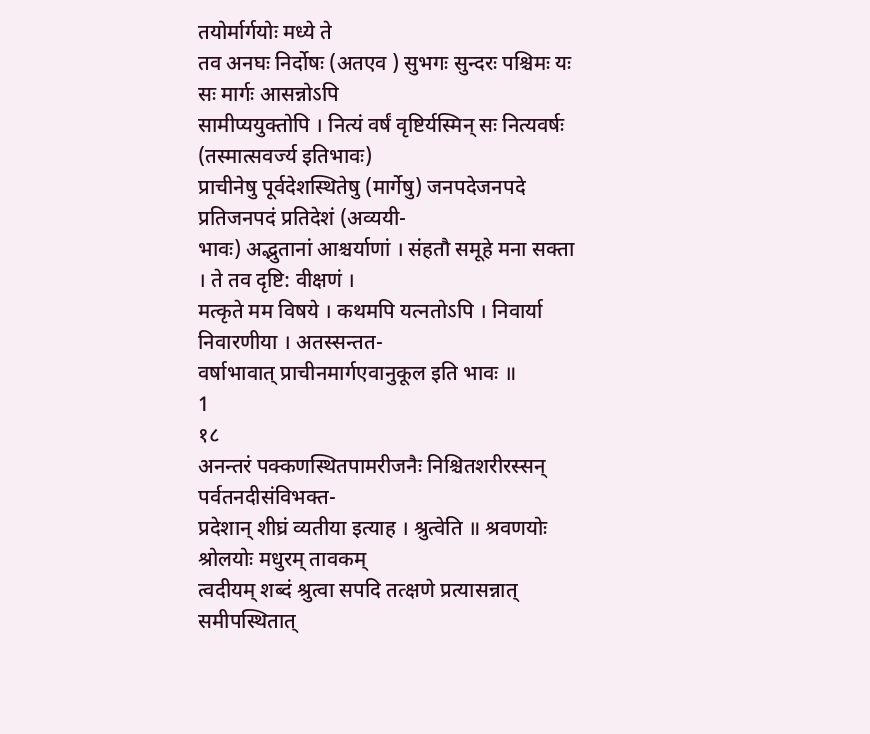तयोर्मार्गयोः मध्ये ते
तव अनघः निर्दोषः (अतएव ) सुभगः सुन्दरः पश्चिमः यः सः मार्गः आसन्नोऽपि
सामीप्ययुक्तोपि । नित्यं वर्षं वृष्टिर्यस्मिन् सः नित्यवर्षः (तस्मात्सवर्ज्य इतिभावः)
प्राचीनेषु पूर्वदेशस्थितेषु (मार्गेषु) जनपदेजनपदे प्रतिजनपदं प्रतिदेशं (अव्ययी-
भावः) अद्भुतानां आश्चर्याणां । संहतौ समूहे मना सक्ता । ते तव दृष्टि: वीक्षणं ।
मत्कृते मम विषये । कथमपि यत्नतोऽपि । निवार्या निवारणीया । अतस्सन्तत-
वर्षाभावात् प्राचीनमार्गएवानुकूल इति भावः ॥
1
१८
अनन्तरं पक्कणस्थितपामरीजनैः निश्चितशरीरस्सन् पर्वतनदीसंविभक्त-
प्रदेशान् शीघ्रं व्यतीया इत्याह । श्रुत्वेति ॥ श्रवणयोः श्रोलयोः मधुरम् तावकम्
त्वदीयम् शब्दं श्रुत्वा सपदि तत्क्षणे प्रत्यासन्नात् समीपस्थितात्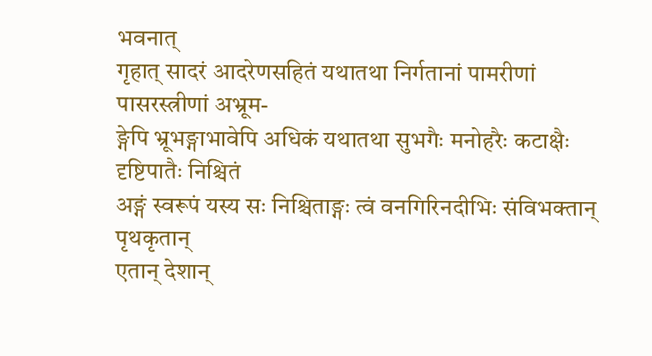भवनात्
गृहात् सादरं आदरेणसहितं यथातथा निर्गतानां पामरीणां पासरस्त्रीणां अभ्रूम-
ङ्गेपि भ्रूभङ्गाभावेपि अधिकं यथातथा सुभगैः मनोहरैः कटाक्षैः दृष्टिपातैः निश्चितं
अङ्गं स्वरूपं यस्य सः निश्चिताङ्गः त्वं वनगिरिनदीभिः संविभक्तान् पृथकृतान्
एतान् देशान्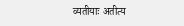व्यतीयाः अतीत्य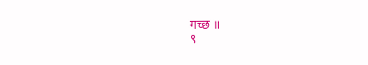गच्छ ॥
९